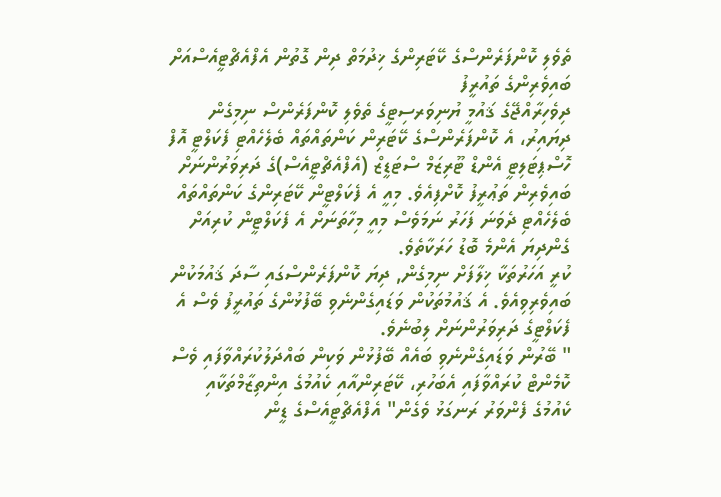ތެވެލި ކޮންފަރެންސްގެ ކޭޓަރިންގެ ޚިދުމަތް ދިން ގޮތުން އެފްއެޗްޓީއެސްއަށް ބައިވެރިންގެ ތައުރީފު
ދިވެހިރާއްޖޭގެ ޤައުމީ ޔުނިވަރސިޓީގެ ތެވެލި ކޮންފަރެންސް ނިމިގެން ދިޔައިރު، އެ ކޮންފަރެންސްގެ ކޭޓަރިން ކަންތައްތައް ބެލެހެއްޓި ފެކަލްޓީ އޮފް ހޮސްޕިޓަލިޓީ އެންޑް ޓޫރިޒަމް ސްޓަޑީޒް (އެފްއެޗްޓީއެސް)ގެ ދަރިވަރުންނަށް ބައިވެރިން ތަޢުރީފު ކޮށްފިއެވެ. މިއީ އެ ފެކަލްޓީން ކޭޓަރިންގެ ކަންތައްތައް ބެލެހެއްޓި ދެވަނަ ފަހަރު ނަމަވެސް މިއީ މިހާތަނަށް އެ ފެކަލްޓީން ކުރިއަށް ގެންދިޔަ އެންމެ ބޮޑު ހަރަކާތެވެ.
ކުރީ އަހަރުތަކާ ޚިލާފަށް ނިމިގެން, ދިޔަ ކޮންފަރެންސްގައި ސާދަ ޤައުމަކުން ބައިވެރިވިއެވެ. އެ ޤައުމުތަކުން ވަޑައިގެންނެވި ބޭފުޅުންގެ ތައުރީފު ވެސް އެ ފެކަލްޓީގެ ދަރިވަރުންނަށް ލިބުނެވެ.
" ބޭރުން ވަޑައިގެންނެވި ބައެއް ބޭފުޅުން ވަކިން ބައްދަލުކުރައްވާފައި ވެސް ކޮމެންޓް ކުރައްވާފައި އެބަހުރި، ކޭޓަރިންއާއި ކެއުމުގެ އިންތިޒާމްތަކާއި ކެއުމުގެ ފެންވަރު ރަނގަޅު ވެގެން" އެފްއެޗްޓީއެސްގެ ޑީން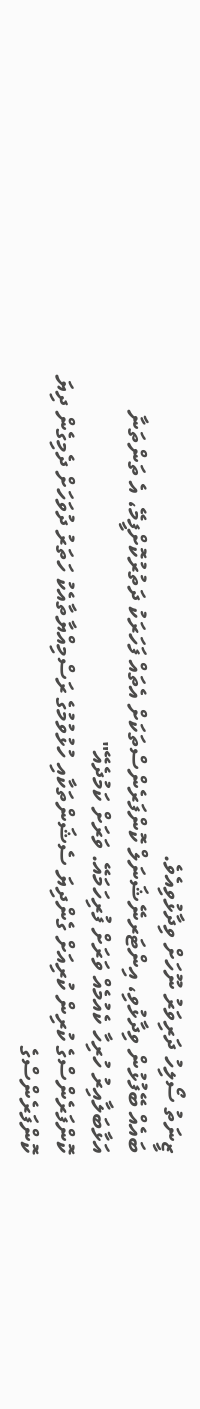ޒީނަތު ސޯލިހު ދަރިވަރު ނޫހަށް ވިދާޅުވިއެވެ.
ބައެއް ބޭފުޅުން ވިދާޅުވި، އިންޓަރނޭޝަނަލް ކޮންފަރެންސްތަކަށް އެތައް ފަހަރަކު ދަތުރުކޮށްފީމޭ، އެ ތަންތަނާ އަޅާބަލާއިރު ހުރިހާ ކެއުމެއް ވަރަށް ފުރިހަމައޭ. ވަރަށް ކަމުދެއޭ"
ކޮންފަރެންސްގެ ކުރިން ކުރިއަށް ގެންދިޔަ ސެޝަންތަކާއި ހުޅުވުމުގެ ރަސްމިއްޔާތާއެކު ހަތަރު ދުވަހަށް ދެމިގެން ދިޔަ ކޮންފަރެންސްގެ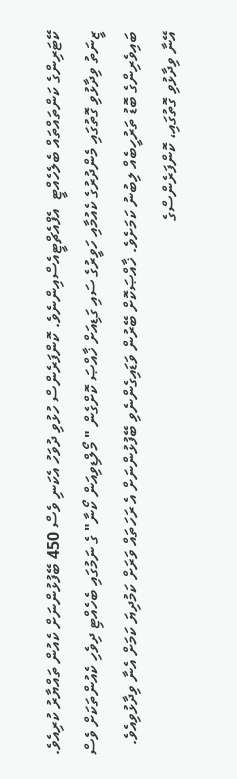ކޭޓަރިންގެ ކަންތައްތައް ބެލެހެއްޓީ  އެފްއެޗްޓީއެސްއިންނެވެ. ކޮންފަރެންސް ހުޅުވި ދުވަހު އެކަނި ވެސް 450 ބޭފުޅުންނަށް ކެއުން ތައްޔާރު ކުރިއެވެ.
ޒީނަތު ވިދާޅުވި ގޮތުގައި މެންދުރުގެ ކެއުމާއި ހަވީރުގެ ސައި ގަޑިއަށް ޚާއްޞަ ކޮށްގެން " މޯލްޑިވިއަން ކޯނާ" ގެ ނަމުގައި ބެހެއްޓި ދިވެހި ކެއުންތަކަށް ވެސް ބައިވެރިންގެ ބޮޑު ތަރުހީބެއް ލިބުނު ކަމަށެވެ. ޚާއްޞަކޮށް ބޭރުން ވަޑައިގެންނެވި ބޭފުޅުންނަށް އެ ރަހަތައް ވަރަށް ކަމުދިޔަ ކަމަށް އެނާ ވިދާޅުވިއެވެ.
އޭނާ ވިދާޅުވި ގޮތުގައި، ކޮންފަރެންސްގެ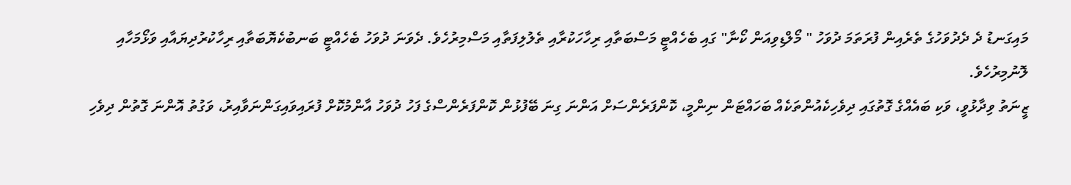މައިގަނޑު ދެ ދެދުވަހުގެ ތެރެއިން ފުރަތަމަ ދުވަހު " މޯލްޑިވިއަން ކޯނާ" ގައި ބެހެއްޓީ މަސްބަތާއި ރިހާހަކުރާއި ތެލުލިފަތާއި މަސްމިރުހެވެ. ދެވަނަ ދުވަހު ބެހެއްޓީ ބަނބުކެޔޮބަތާއި ރިހާކުރުދިޔައާއި ވަޅޯމަހާއި ލޮނުމިރުހެވެ.
ޒީނަތު ވިދާޅުވީ، ވަކި ބައެއްގެ ގޮތުގައި ދިވެހިކެއުންތަކެއް ބަހައްޓަން ނިންމީ، ކޮންފަރެންސަށް އަންނަ ގިނަ ބޭފުޅުން ކޮންފަރެންސްގެ ފަހު ދުވަހު އާންމުކޮށް ފުރައިވައިގަންނަވާއިރު، ވަގުތު އޮންނަ ގޮތުން ދިވެހި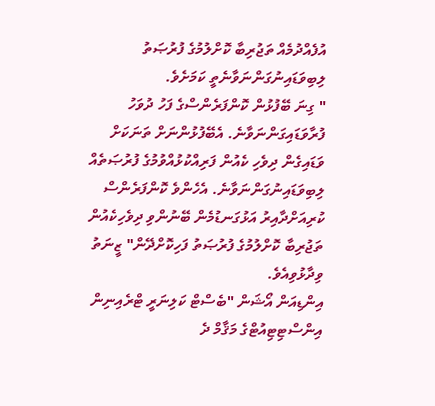އުފެއްދުމެއް ތަޖުރިބާ ކޮށްލުމުގެ ފުރުޞަތު ލިބިވަޑައިނުގަންނަވާނެތީ ކަމަށެވެ.
" ގިނަ ބޭފުޅުން ކޮންފަރެންސްގެ ފަހު ދުވަހު ފުރާވަޑައިގަންނަވާނެ. އެބޭފުޅުންނަށް ތަނަކަށް ވަޑައިގެން ދިވެހި ކެއުން ފަރިއްކުޅުއްވުމުގެ ފުރުޞަތެއް ލިބިވަޑައިނުގަންނަވާނެ. އެހެންވެ ކޮންފަރެންސް ކުރިއަށްދާއިރު އަޅުގަނޑުމެން ބޭނުންވި ދިވެހިކެއުން ތަޖުރިބާ ކޮށްލުމުގެ ފުރުޞަތު ފަހިކޮށްދޭން" ޒީނަތު ވިދާޅުވިއެވެ.
އިންޑިއަން އޯޝަން "ބެސްޓް ކަލިނަރީ ޓްރެއިނިން އިންސްޓިޓިއުޓްގެ މަޤާމް ދެ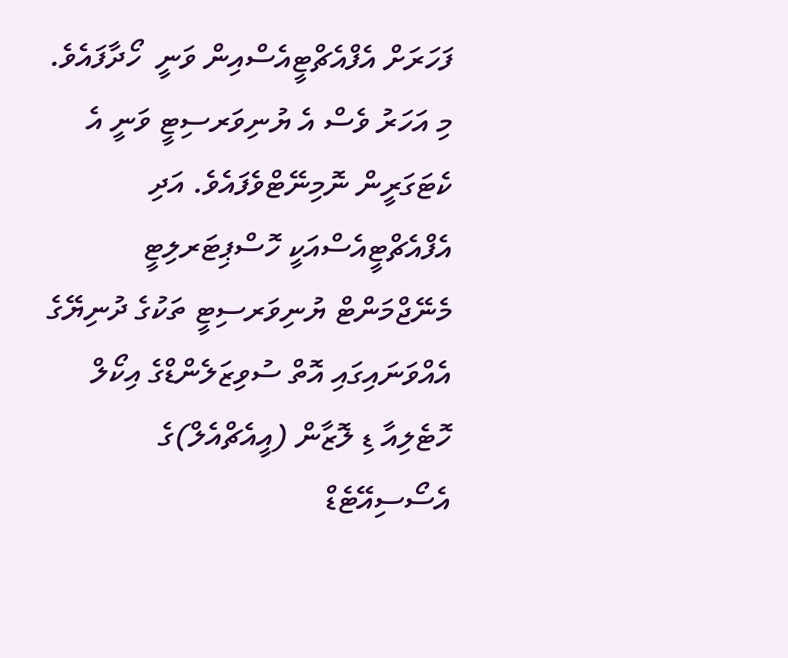ފަހަރަށް އެފްއެޗްޓީއެސްއިން ވަނީ  ހޯދާފައެވެ. މި އަހަރު ވެސް އެ ޔުނިވަރސިޓީ ވަނީ އެ ކެޓަގަރީން ނޮމިނޭޓްވެފައެވެ. އަދި އެފްއެޗްޓީއެސްއަކީ ހޮސްޕިޓަރލިޓީ މެނޭޖްމަންޓް ޔުނިވަރސިޓީ ތަކުގެ ދުނިޔޭގެ އެއްވަނައިގައި އޮތް ސުވިޒަލެންޑްގެ އިކޯލް ހޮޓެލިއާ ޑި ލޮޒާން (އީއެޗްއެލް)ގެ އެސޯސިއޭޓެޑް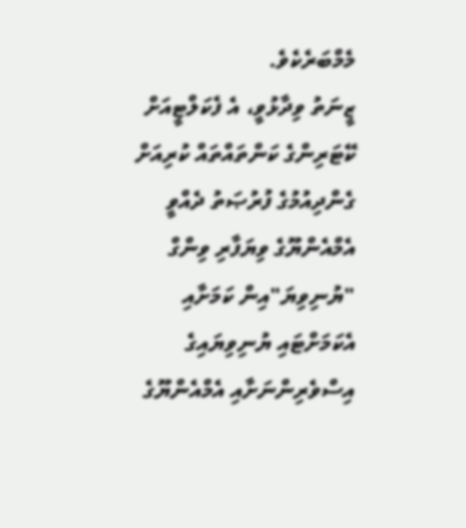މެމްބަރެކެވެ.
ޒީނަތު ވިދާޅުވީ، އެ ފެކަލްޓީއަށް ކޭޓަރިންގެ ކަންތައްތައް ކުރިއަށް ގެންދިއުމުގެ ފުރުޞަތު ދެއްވީ އެމްއެންޔޫގެ ވިޔަފާރި ވިންގް "ޔުނިވިޔަ"އިން ކަމަށާއި އެކަމަށްޓައި ޔުނިވިޔައިގެ އިސްވެރިންނަށާއި އެމްއެންޔޫގެ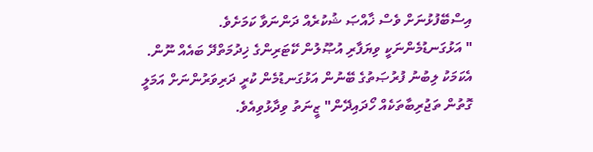އިސްބޭފުޅުނަށް ވެސް ޚާއްޞަ ޝުކުރެއް ދަންނަވާ ކަމަށެވެ.
" އަޅުގަނޑުމެންނަކީ ވިޔަފާރި އުޞޫލުން ކޭޓަރިންގެ ޚިދުމަތްދޭ ބައެއް ނޫން. އެކަމަކު ލިބުނު ފުރުޞަތުގެ ބޭނުން އަޅުގަނޑުމެން ކުރީ ދަރިވަރުންނަށް އަމަލީ ގޮތުން ތަޖުރިބާތަކެއް ހޯދައިދޭން" ޒީނަތު ވިދާޅުވިއެވެ.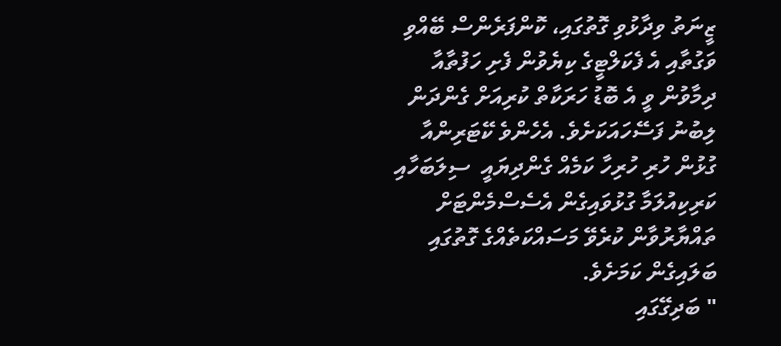ޒީނަތު ވިދާޅުވި ގޮތުގައި، ކޮންފަރެންސް ބޭއްވި ވަގުތާއި އެ ފެކަލްޓީގެ ކިޔެވުން ފެށި ހަފުތާއާ ދިމާވުން ވީ އެ ބޮޑު ހަރަކާތް ކުރިއަށް ގެންދަން ލިބުނު ފަސޭހައަކަށެވެ. އެހެންވެ ކޭޓަރިންއާ ގުޅުން ހުރި ހުރިހާ ކަމެއް ގެންދިޔައީ  ސިލަބަހާއި ކަރިކިއުލަމާ ގުޅުވައިގެން އެސެސްމެންޓަށް ތައްޔާރުވާން ކުރެވޭ މަސައްކަތެއްގެ ގޮތުގައި ބަލައިގެން ކަމަށެވެ.
" ބަދިގޭގައި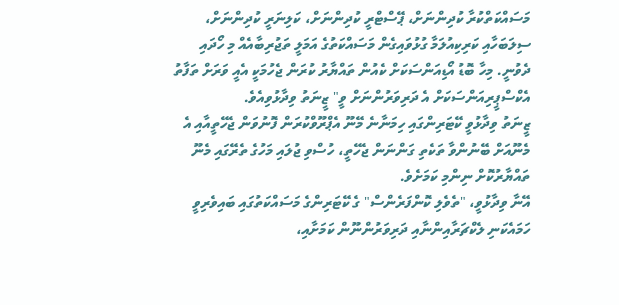މަސައްކަތްކުރާ ކުދިންނަށް، ޕޭސްޓްރީ ކުދިންނަށް، ކަލިނަރީ ކުދިންނަށް، ސިލަބަހާއި ކަރިކިއުލަމާ ގުޅުވައިގެން މަސައްކަތުގެ އަމަލީ ތަޖުރިބާއެއް މި ހޯދައި ދެވުނީ. މިހާ ބޮޑު އޯޑިއަންސަކަށް ކެއުން ތައްޔާރު ކުރަން ޖެހުމަކީ އެއީ ވަރަށް ތަފާތު އެކްސްޕީރިއަންސަކަށް އެ ދަރިވަރުންނަށް ވީ" ޒީނަތު ވިދާޅުވިއެވެ.
ޒީނަތު ވިދާޅުވީ ކޭޓަރިންގައި ހިމަނާނެ މޭނޫ އެޕްރޫވްކުރަން ފޮނުވަން ޖެހޭތީއާއި އެ މެނޫއަށް ބޭނުންވާ ތަކެތި ގަންނަން ޖެހޭތީ، ހުސްވި ޖުލައި މަހުގެ ތެރޭގައި މެނޫ ތައްޔާރުކޮށް ނިންމި ކަމަށެވެ.
އޭނާ ވިދާޅުވީ، "ތެވެލި ކޮންފަރެންސް" ގެ ކޭޓަރިންގެ މަސައްކަތުގައި ބައިވެރިވީ ހަމައެކަނި ލެކްޗަރާއިންނާއި ދަރިވަރުންނޫން ކަމަށާއި،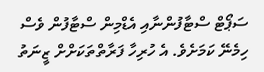ސަޕޯޓް ސްޓާފުންނާއި އެޑްމިން ސްޓާފުން ވެސް ހިމެނޭ ކަމަށެވެ. އެ ހުރިހާ ފަރާތްތަކަށްށް ޒީނަތު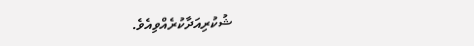ޝުކުރިއަދާކުރެއްވިއެވެ.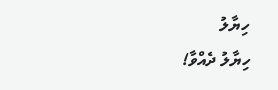ހިޔާލު
ހިޔާލު ދެއްވާ!